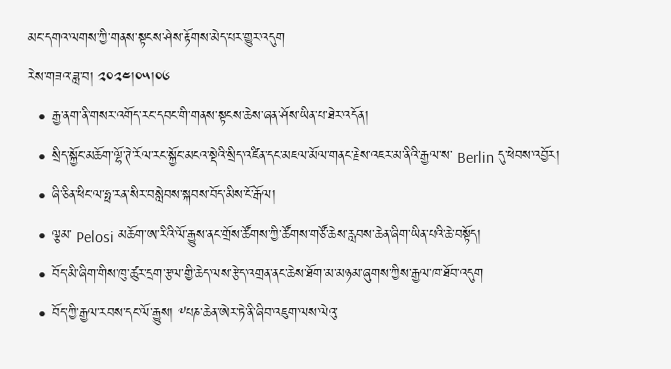མང་དགའ་ལགས་ཀྱི་གནས་སྟངས་ཤེས་རྟོགས་མེད་པར་གྱུར་འདུག
རེས་གཟའ་ཟླ་བ། ༢༠༢༤།༠༥།༠༦
  • རྒྱ་ནག་ནི་གསར་འགོད་རང་དབང་གི་གནས་སྟངས་ཆེས་ཞན་ཤོས་ཡིན་པ་ཐེར་འདོན།
  • སྲིད་སྐྱོང་མཆོག་ལྷོ་ཊེ་རོལ་རང་སྐྱོང་མངའ་སྡེའི་སྲིད་འཛིན་དང་མཇལ་མོལ་གནང་རྗེས་འཇར་མ་ནིའི་རྒྱལ་ས་ Berlin དུ་ཕེབས་འབྱོར།
  • ཞི་ཅིན་ཕིང་ལ་ཧྥ་རན་སིར་བསླེབས་སྐབས་བོད་མིས་ངོ་རྒོལ།
  • ལྕམ་ Pelosi མཆོག་ཨ་རིའི་ལོ་རྒྱུས་ནང་གྲོས་ཚོགས་ཀྱི་ཚོགས་གཙོ་ཆེས་རླབས་ཆེན་ཞིག་ཡིན་པའི་ཆེ་བསྟོད།
  • བོད་མི་ཞིག་གིས་ཁུ་ཚུར་དྲག་རྩལ་གྱི་ཆེད་ལས་རྩེད་འགྲན་ནང་ཆེས་ཐོག་མ་མཉམ་ཞུགས་ཀྱིས་རྒྱལ་ཁ་ཐོབ་འདུག
  • བོད་ཀྱི་རྒྱལ་རབས་དང་ལོ་རྒྱུས། ༸པཎ་ཆེན་ཨེར་ཏེ་ནི་ཞིབ་འཇུག་ལས་ལེའུ་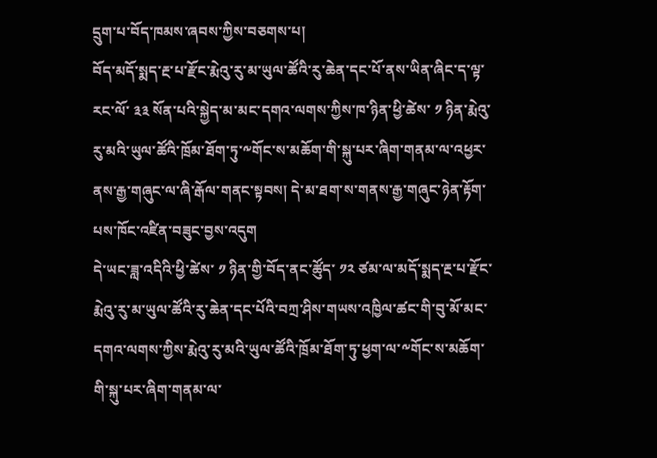དྲུག་པ་བོད་ཁམས་ཞབས་ཀྱིས་བཅགས་པ།
བོད་མདོ་སྨད་རྔ་པ་རྫོང་རྨེའུ་རུ་མ་ཡུལ་ཚོའི་རུ་ཆེན་དང་པོ་ནས་ཡིན་ཞིང་ད་ལྟ་རང་ལོ་ ༣༣ སོན་པའི་སྐྱེད་མ་མང་དགའ་ལགས་ཀྱིས་ཁ་ཉིན་ཕྱི་ཚེས་ ༡ ཉིན་རྨེའུ་རུ་མའི་ཡུལ་ཚོའི་ཁྲོམ་ཐོག་ཏུ་༸གོང་ས་མཆོག་གི་སྐུ་པར་ཞིག་གནམ་ལ་འཕྱར་ནས་རྒྱ་གཞུང་ལ་ཞི་རྒོལ་གནང་སྟབས། དེ་མ་ཐག་ས་གནས་རྒྱ་གཞུང་ཉེན་རྟོག་པས་ཁོང་འཛིན་བཟུང་བྱས་འདུག
དེ་ཡང་ཟླ་འདིའི་ཕྱི་ཚེས་ ༡ ཉིན་གྱི་བོད་ནང་ཚོུད་ ༡༢ ཙམ་ལ་མདོ་སྨད་རྔ་པ་རྫོང་རྨེའུ་རུ་མ་ཡུལ་ཚོའི་རུ་ཆེན་དང་པོའི་བཀྲ་ཤིས་གཡས་འཁྱིལ་ཚང་གི་བུ་མོ་མང་དགའ་ལགས་ཀྱིས་རྨེའུ་རུ་མའི་ཡུལ་ཚོའི་ཁྲོམ་ཐོག་ཏུ་ཕྱག་ལ་༸གོང་ས་མཆོག་གི་སྐུ་པར་ཞིག་གནམ་ལ་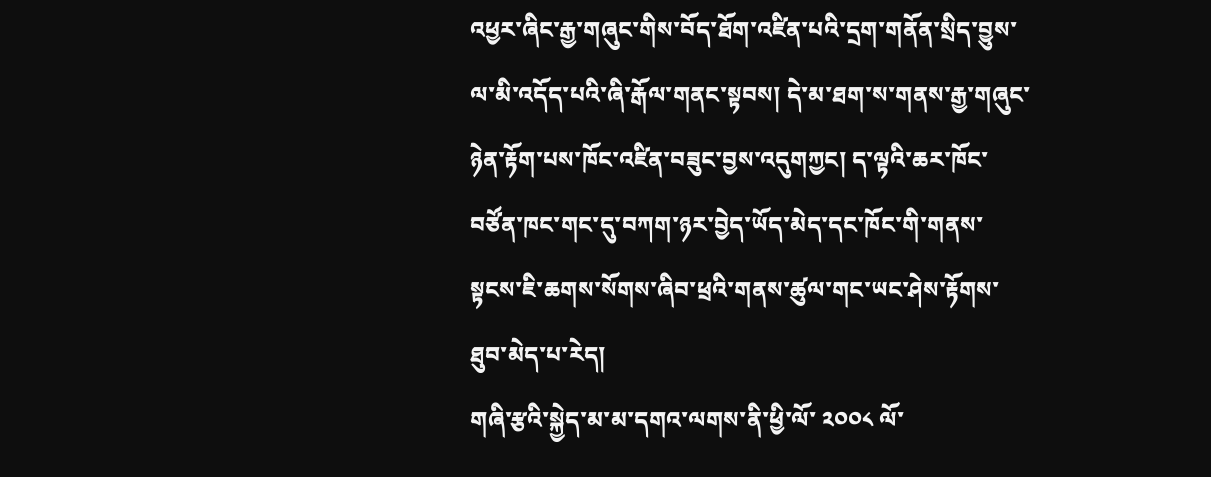འཕྱར་ཞིང་རྒྱ་གཞུང་གིས་བོད་ཐོག་འཛིན་པའི་དྲག་གནོན་སྲིད་བྱུས་ལ་མི་འདོད་པའི་ཞི་རྒོལ་གནང་སྟབས། དེ་མ་ཐག་ས་གནས་རྒྱ་གཞུང་ཉེན་རྟོག་པས་ཁོང་འཛིན་བཟུང་བྱས་འདུགཀྱང། ད་ལྟའི་ཆར་ཁོང་བཙོན་ཁང་གང་དུ་བཀག་ཉར་བྱེད་ཡོད་མེད་དང་ཁོང་གི་གནས་སྟངས་ཇི་ཆགས་སོགས་ཞིབ་ཕྲའི་གནས་ཚུལ་གང་ཡང་ཤེས་རྟོགས་ཐུབ་མེད་པ་རེད།
གཞི་རྩའི་སྐྱེད་མ་མ་དགའ་ལགས་ནི་ཕྱི་ལོ་ ༢༠༠༨ ལོ་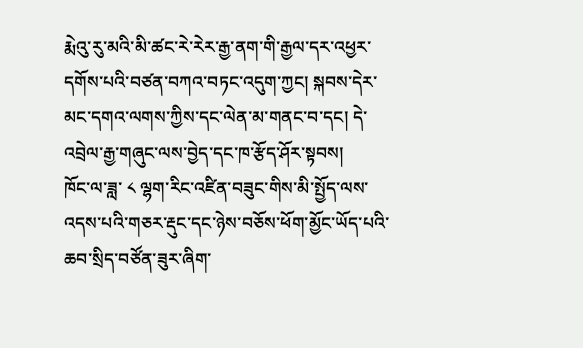རྨེའུ་རུ་མའི་མི་ཚང་རེ་རེར་རྒྱ་ནག་གི་རྒྱལ་དར་འཕྱར་དགོས་པའི་བཙན་བཀའ་བཏང་འདུག་ཀྱང། སྐབས་དེར་མང་དགའ་ལགས་ཀྱིས་དང་ལེན་མ་གནང་བ་དང། དེ་འབྲེལ་རྒྱ་གཞུང་ལས་བྱེད་དང་ཁ་རྩོད་ཤོར་སྟབས།
ཁོང་ལ་ཟླ་ ༨ ལྷག་རིང་འཛིན་བཟུང་གིས་མི་སྤྱོད་ལས་འདས་པའི་གཅར་རྡུང་དང་ཉེས་བཅོས་ཕོག་མྱོང་ཡོད་པའི་ཆབ་སྲིད་བཙོན་ཟུར་ཞིག་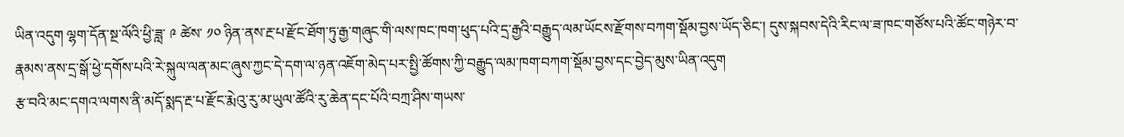ཡིན་འདུག ལྷག་དོན་སྔ་ལོའི་ཕྱི་ཟླ་ ༩ ཚེས་ ༡༠ ཉིན་ནས་རྔ་པ་རྫོང་ཐོག་ཏུ་རྒྱ་གཞུང་གི་ལས་ཁང་ཁག་ཕུད་པའི་དྲ་རྒྱའི་བརྒྱུད་ལམ་ཡོངས་རྫོགས་བཀག་སྡོམ་བྱས་ཡོད་ཅིང་། དུས་སྐབས་དེའི་རིང་ལ་ཟ་ཁང་གཙོས་པའི་ཚོང་གཉེར་བ་རྣམས་ནས་དྲ་སྒོ་ཕྱེ་དགོས་པའི་རེ་སྐུལ་ལན་མང་ཞུས་ཀྱང་དེ་དག་ལ་ཉན་འཇོག་མེད་པར་སྤྱི་ཚོགས་ཀྱི་བརྒྱུད་ལམ་ཁག་བཀག་སྡོམ་བྱས་དང་བྱེད་མུས་ཡིན་འདུག
རྩ་བའི་མང་དགའ་ལགས་ནི་མདོ་སྨད་རྔ་པ་རྫོང་རྨེའུ་རུ་མ་ཡུལ་ཚོའི་རུ་ཆེན་དང་པོའི་བཀྲ་ཤིས་གཡས་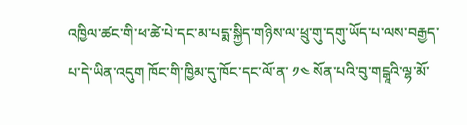འཁྱིལ་ཚང་གི་ཕ་ཚེ་པེ་དང་མ་པདྨ་སྐྱིད་གཉིས་ལ་ཕྲུ་གུ་དགུ་ཡོད་པ་ལས་བརྒྱད་པ་དེ་ཡིན་འདུག ཁོང་གི་ཁྱིམ་དུ་ཁོང་དང་ལོ་ན་ ༡༤ སོན་པའི་བུ་གངྒཱའི་ལྷ་མོ་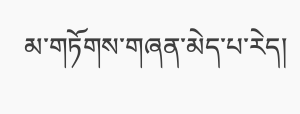མ་གཏོགས་གཞན་མེད་པ་རེད།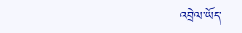འབྲེལ་ཡོད་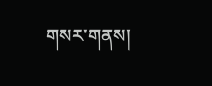གསར་གནས།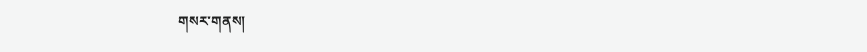གསར་གནས།